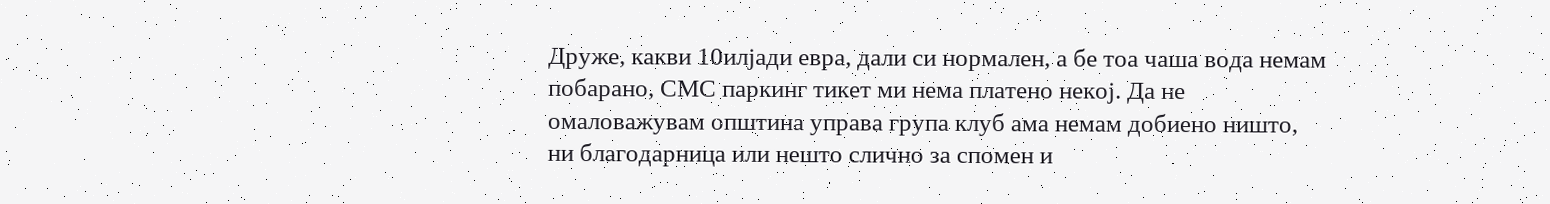Друже, какви 10илјади евра, дали си нормален, а бе тоа чаша вода немам побарано, СМС паркинг тикет ми нема платено некој. Да не омаловажувам општина управа група клуб ама немам добиено ништо, ни благодарница или нешто слично за спомен и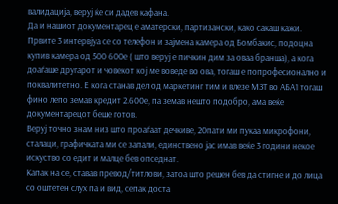валидација, веруј ќе си дадев кафана.
Да и нашиот документарец е аматерски, партизански, како сакаш кажи. Првите 3 интервјуа се со телефон и зајмена камера од Бомбакис, подоцна купив камера од 500 600е ( што веруј е пичкин дим за оваа бранша), а кога доаѓаше другарот и човекот кој ме воведе во ова, тогаш е попрофесионално и поквалитетно. Е кога станав дел од маркетинг тим и влезе МЗТ во АБА1 тогаш фино лепо земав кредит 2.600е, па земав нешто подобро, ама веќе документарецот беше готов.
Веруј точно знам низ што проаѓаат дечкиве, 20пати ми пукаа микрофони, сталаци, графичката ми се запали, единствено јас имав веќе 3 години некое искуство со едит и малце бев опседнат.
Капак на се, ставав превод/титлови, затоа што решен бев да стигне и до лица со оштетен слух па и вид, сепак доста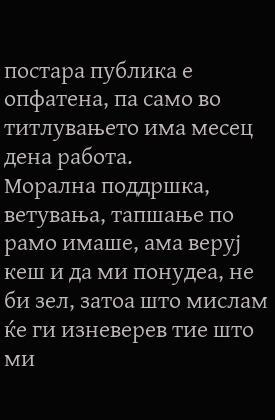постара публика е опфатена, па само во титлувањето има месец дена работа.
Морална поддршка, ветувања, тапшање по рамо имаше, ама веруј кеш и да ми понудеа, не би зел, затоа што мислам ќе ги изневерев тие што ми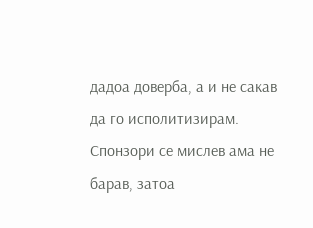дадоа доверба, а и не сакав да го исполитизирам. Спонзори се мислев ама не барав, затоа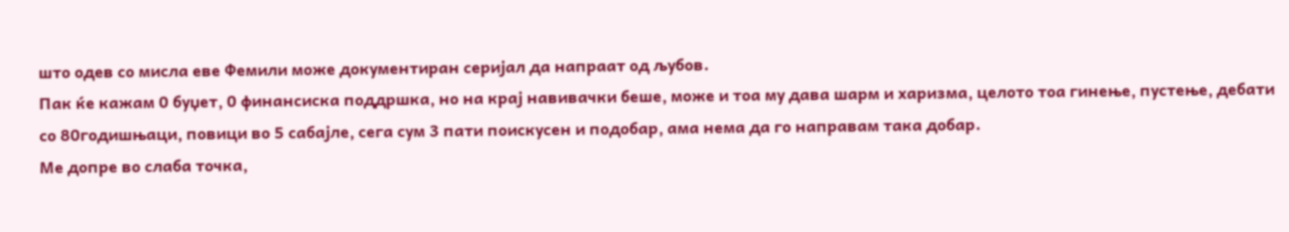што одев со мисла еве Фемили може документиран серијал да напраат од љубов.
Пак ќе кажам 0 буџет, 0 финансиска поддршка, но на крај навивачки беше, може и тоа му дава шарм и харизма, целото тоа гинење, пустење, дебати со 80годишњаци, повици во 5 сабајле, сега сум 3 пати поискусен и подобар, ама нема да го направам така добар.
Ме допре во слаба точка,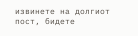извинете на долгиот пост, бидете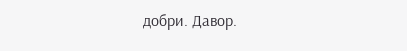добри. Давор.